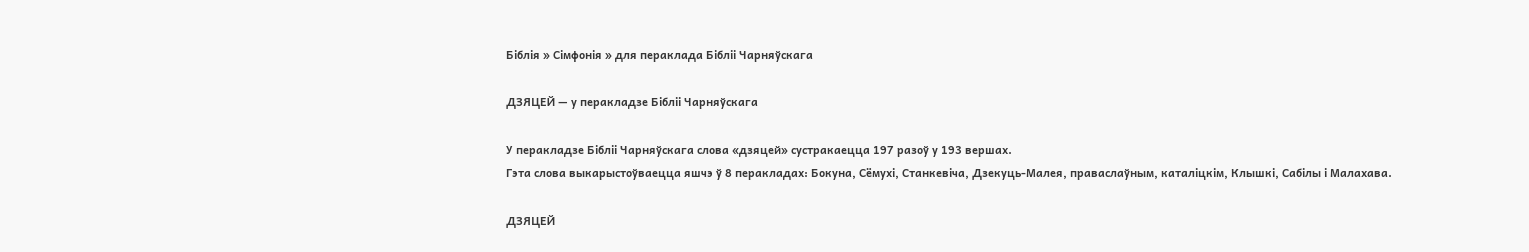Біблія » Сімфонія » для пераклада Бібліі Чарняўскага

ДЗЯЦЕЙ — у перакладзе Бібліі Чарняўскага

У перакладзе Бібліі Чарняўскага слова «дзяцей» сустракаецца 197 разоў у 193 вершах.
Гэта слова выкарыстоўваецца яшчэ ў 8 перакладах: Бокуна, Сёмухі, Станкевіча, Дзекуць-Малея, праваслаўным, каталіцкім, Клышкi, Сабілы і Малахава.

ДЗЯЦЕЙ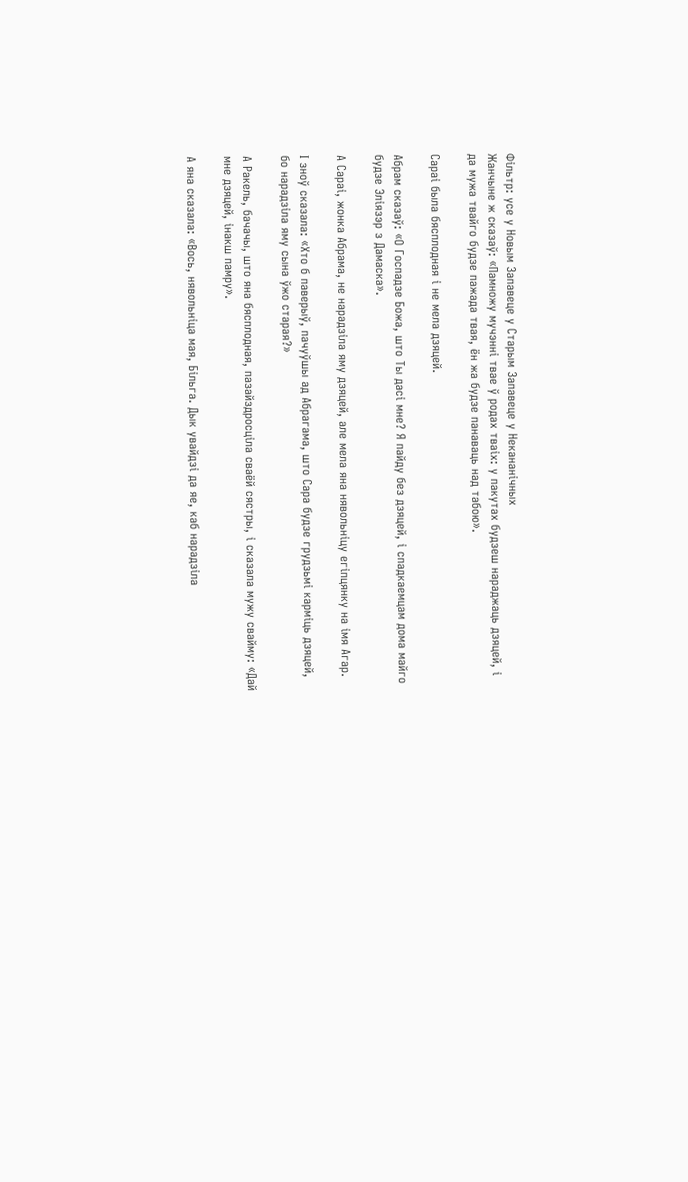Фільтр: усе у Новым Запавеце у Старым Запавеце у Некананічных
Жанчыне ж сказаў: «Памножу мучэнні твае ў родах тваіх: у пакутах будзеш нараджаць дзяцей, і да мужа твайго будзе пажада твая, ён жа будзе панаваць над табою».

Сараі была бясплодная і не мела дзяцей.

Абрам сказаў: «О Госпадзе Божа, што Ты дасі мне? Я пайду без дзяцей, і спадкаемцам дома майго будзе Эліязэр з Дамаска».

А Сараі, жонка Абрама, не нарадзіла яму дзяцей, але мела яна нявольніцу егіпцянку на імя Агар.

І зноў сказала: «Хто б паверыў, пачуўшы ад Абрагама, што Сара будзе грудзьмі карміць дзяцей, бо нарадзіла яму сына ўжо старая?»

А Ракель, бачачы, што яна бясплодная, пазайздросціла сваёй сястры, і сказала мужу свайму: «Дай мне дзяцей, інакш памру».

А яна сказала: «Вось, нявольніца мая, Більга. Дык увайдзі да яе, каб нарадзіла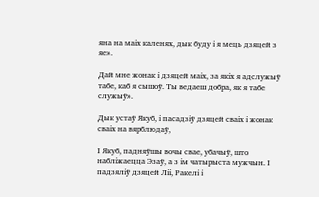яна на маіх каленях, дык буду і я мець дзяцей з яе».

Дай мне жонак і дзяцей маіх, за якіх я адслужыў табе, каб я сышоў. Ты ведаеш добра, як я табе служыў».

Дык устаў Якуб, і пасадзіў дзяцей сваіх і жонак сваіх на вярблюдаў,

І Якуб, падняўшы вочы свае, убачыў, што набліжаецца Эзаў, а з ім чатырыста мужчын. І падзяліў дзяцей Ліі, Ракелі і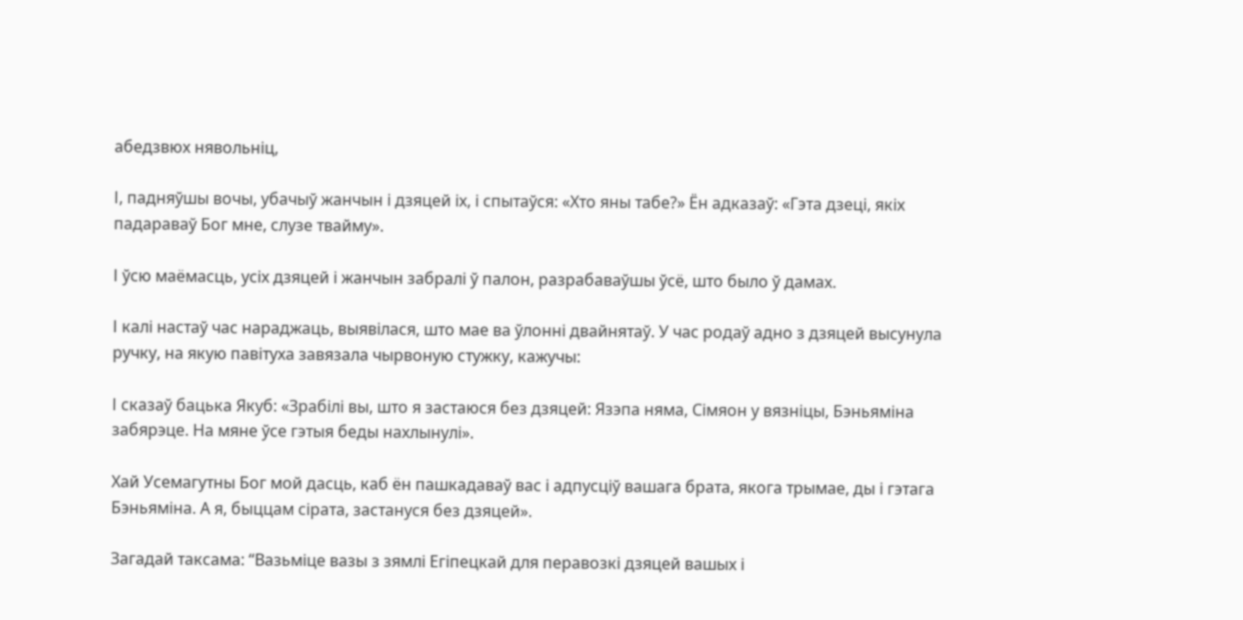абедзвюх нявольніц,

І, падняўшы вочы, убачыў жанчын і дзяцей іх, і спытаўся: «Хто яны табе?» Ён адказаў: «Гэта дзеці, якіх падараваў Бог мне, слузе твайму».

І ўсю маёмасць, усіх дзяцей і жанчын забралі ў палон, разрабаваўшы ўсё, што было ў дамах.

І калі настаў час нараджаць, выявілася, што мае ва ўлонні двайнятаў. У час родаў адно з дзяцей высунула ручку, на якую павітуха завязала чырвоную стужку, кажучы:

І сказаў бацька Якуб: «Зрабілі вы, што я застаюся без дзяцей: Язэпа няма, Сімяон у вязніцы, Бэньяміна забярэце. На мяне ўсе гэтыя беды нахлынулі».

Хай Усемагутны Бог мой дасць, каб ён пашкадаваў вас і адпусціў вашага брата, якога трымае, ды і гэтага Бэньяміна. А я, быццам сірата, застануся без дзяцей».

Загадай таксама: “Вазьміце вазы з зямлі Егіпецкай для перавозкі дзяцей вашых і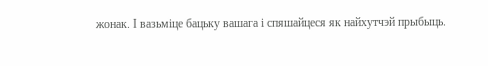жонак. І вазьміце бацьку вашага і спяшайцеся як найхутчэй прыбыць.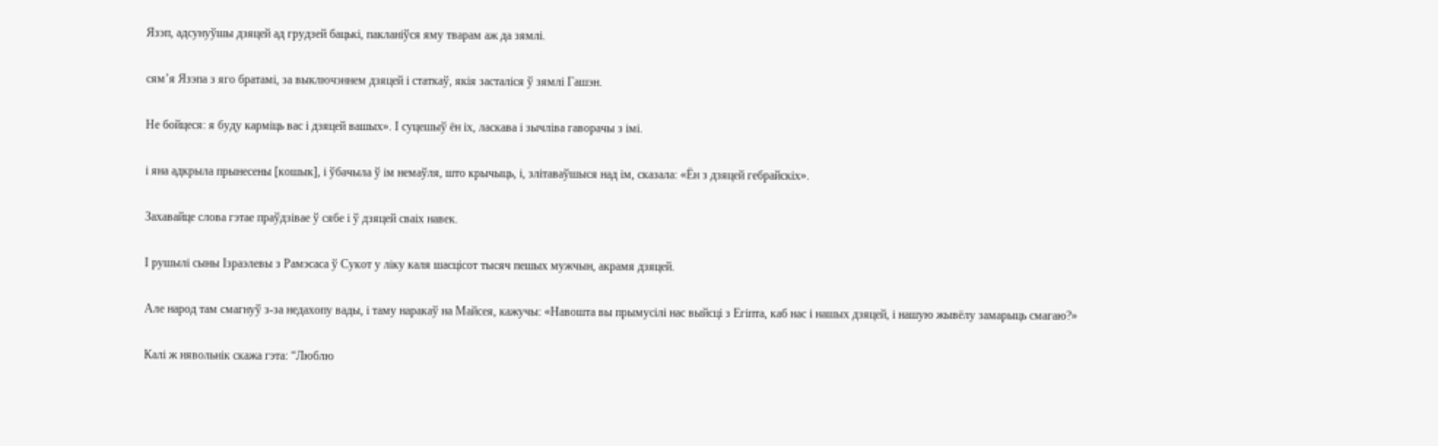Язэп, адсунуўшы дзяцей ад грудзей бацькі, пакланіўся яму тварам аж да зямлі.

сям’я Язэпа з яго братамі, за выключэннем дзяцей і статкаў, якія засталіся ў зямлі Гашэн.

Не бойцеся: я буду карміць вас і дзяцей вашых». І суцешыў ён іх, ласкава і зычліва гаворачы з імі.

і яна адкрыла прынесены [кошык], і ўбачыла ў ім немаўля, што крычыць, і, злітаваўшыся над ім, сказала: «Ён з дзяцей гебрайскіх».

Захавайце слова гэтае праўдзівае ў сябе і ў дзяцей сваіх навек.

І рушылі сыны Ізраэлевы з Рамэсаса ў Сукот у ліку каля шасцісот тысяч пешых мужчын, акрамя дзяцей.

Але народ там смагнуў з-за недахопу вады, і таму наракаў на Майсея, кажучы: «Навошта вы прымусілі нас выйсці з Егіпта, каб нас і нашых дзяцей, і нашую жывёлу замарыць смагаю?»

Калі ж нявольнік скажа гэта: “Люблю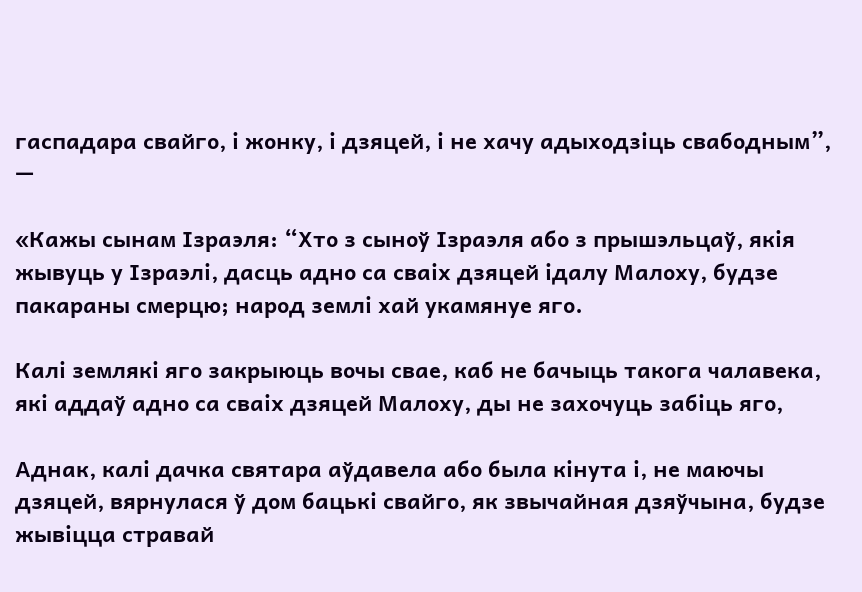гаспадара свайго, і жонку, і дзяцей, і не хачу адыходзіць свабодным”, —

«Кажы сынам Ізраэля: “Хто з сыноў Ізраэля або з прышэльцаў, якія жывуць у Ізраэлі, дасць адно са сваіх дзяцей ідалу Малоху, будзе пакараны смерцю; народ землі хай укамянуе яго.

Калі землякі яго закрыюць вочы свае, каб не бачыць такога чалавека, які аддаў адно са сваіх дзяцей Малоху, ды не захочуць забіць яго,

Аднак, калі дачка святара аўдавела або была кінута і, не маючы дзяцей, вярнулася ў дом бацькі свайго, як звычайная дзяўчына, будзе жывіцца стравай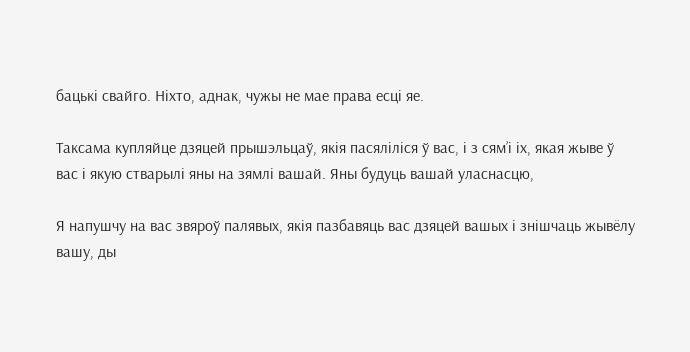бацькі свайго. Ніхто, аднак, чужы не мае права есці яе.

Таксама купляйце дзяцей прышэльцаў, якія пасяліліся ў вас, і з сям’і іх, якая жыве ў вас і якую стварылі яны на зямлі вашай. Яны будуць вашай уласнасцю,

Я напушчу на вас звяроў палявых, якія пазбавяць вас дзяцей вашых і знішчаць жывёлу вашу, ды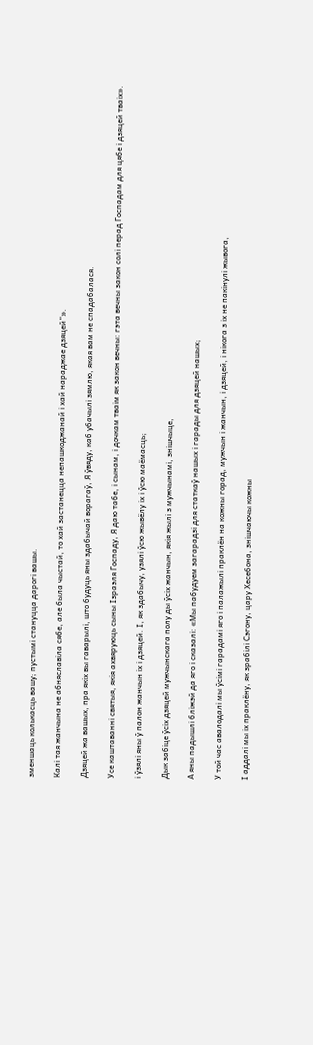зменшаць колькасць вашу; пустымі стануцца дарогі вашы.

Калі тая жанчына не абняславіла сябе, але была чыстай, то хай застанецца непашкоджанай і хай нараджае дзяцей”».

Дзяцей жа вашых, пра якіх вы гаварылі, што будуць яны здабычай ворагаў, Я ўвяду, каб убачылі зямлю, якая вам не спадабалася.

Усе каштаванні святыя, якія ахвяруюць сыны Ізраэля Госпаду, Я даю табе, і сынам, і дочкам тваім як закон вечны: гэта вечны закон солі перад Госпадам для цябе і дзяцей тваіх».

і ўзялі яны ў палон жанчын іх і дзяцей. І, як здабычу, узялі ўсю жывёлу іх і ўсю маёмасць;

Дык забіце ўсіх дзяцей мужчынскага полу ды ўсіх жанчын, якія жылі з мужчынамі, знішчыце,

А яны падышлі бліжэй да яго і сказалі: «Мы пабудуем загарадзі для статкаў нашых і гарады для дзяцей нашых;

У той час авалодалі мы ўсімі гарадамі яго і палажылі праклён на кожны горад, мужчын і жанчын, і дзяцей, і нікога з іх не пакінулі жывога,

І аддалі мы іх праклёну, як зрабілі Сэгону, цару Хесебона, знішчаючы кожны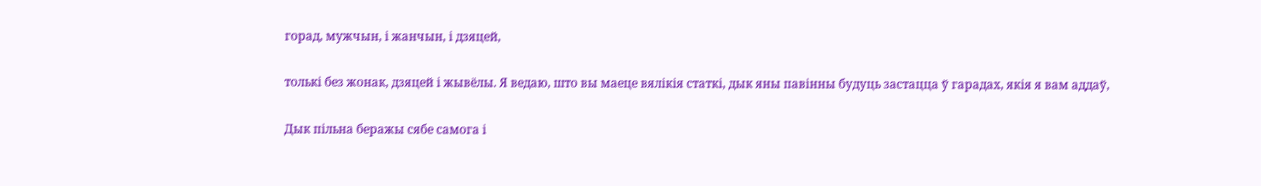горад, мужчын, і жанчын, і дзяцей,

толькі без жонак, дзяцей і жывёлы. Я ведаю, што вы маеце вялікія статкі, дык яны павінны будуць застацца ў гарадах, якія я вам аддаў,

Дык пільна беражы сябе самога і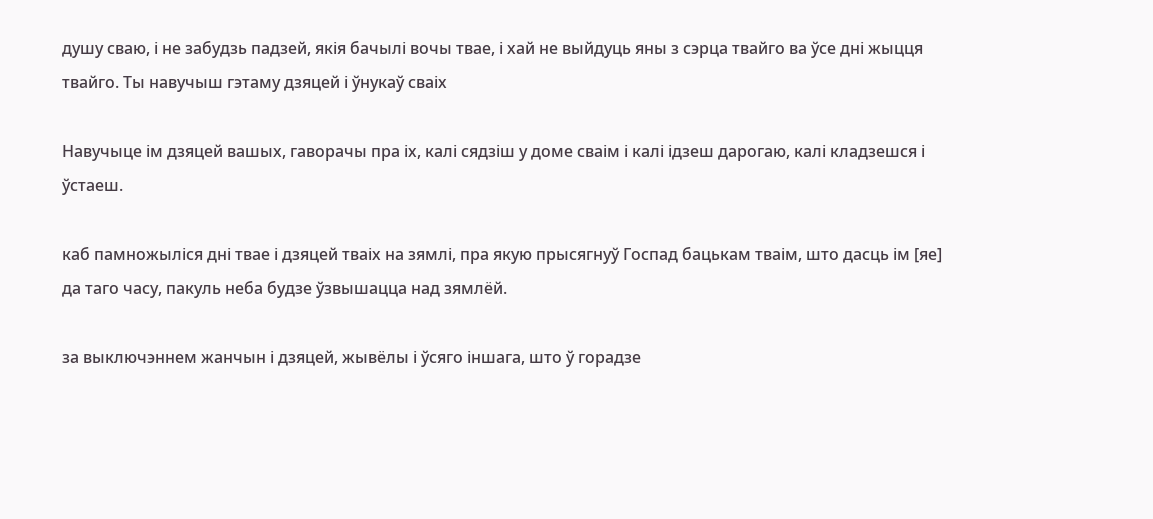душу сваю, і не забудзь падзей, якія бачылі вочы твае, і хай не выйдуць яны з сэрца твайго ва ўсе дні жыцця твайго. Ты навучыш гэтаму дзяцей і ўнукаў сваіх

Навучыце ім дзяцей вашых, гаворачы пра іх, калі сядзіш у доме сваім і калі ідзеш дарогаю, калі кладзешся і ўстаеш.

каб памножыліся дні твае і дзяцей тваіх на зямлі, пра якую прысягнуў Госпад бацькам тваім, што дасць ім [яе] да таго часу, пакуль неба будзе ўзвышацца над зямлёй.

за выключэннем жанчын і дзяцей, жывёлы і ўсяго іншага, што ў горадзе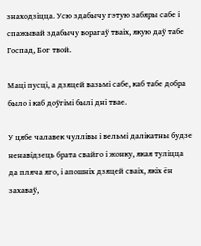знаходзіцца. Усю здабычу гэтую забяры сабе і спажывай здабычу ворагаў тваіх, якую даў табе Госпад, Бог твой.

Маці пусці, а дзяцей вазьмі сабе, каб табе добра было і каб доўгімі былі дні твае.

У цябе чалавек чуллівы і вельмі далікатны будзе ненавідзець брата свайго і жонку, якая туліцца да пляча яго, і апошніх дзяцей сваіх, якіх ён захаваў,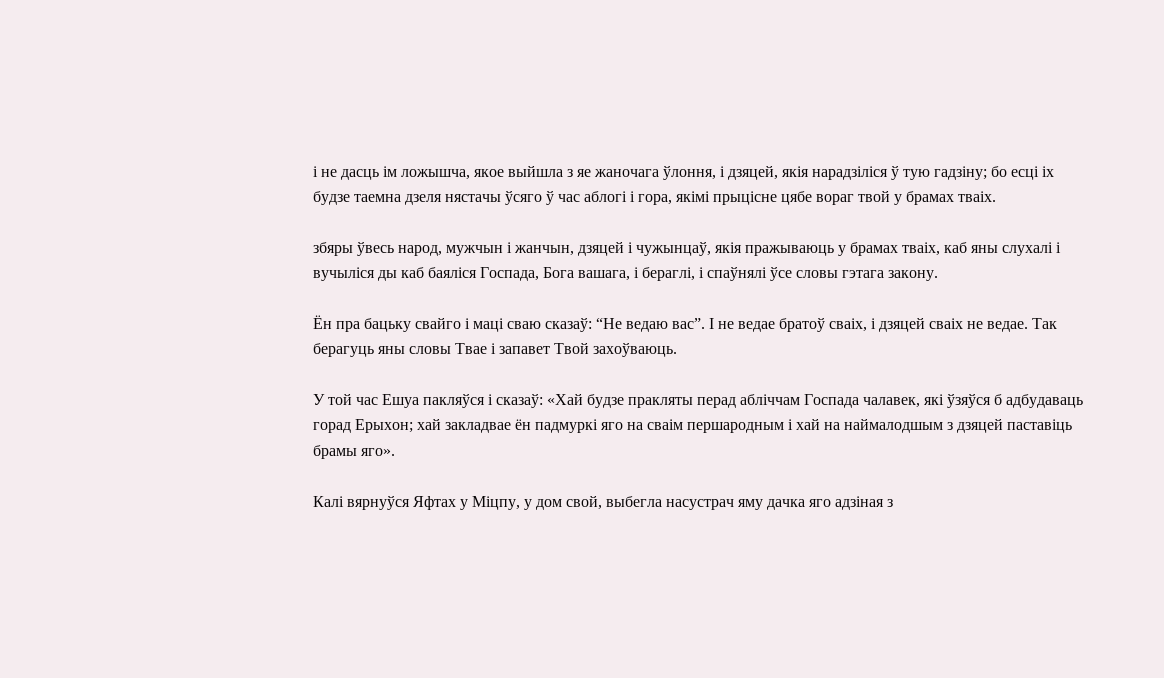і не дасць ім ложышча, якое выйшла з яе жаночага ўлоння, і дзяцей, якія нарадзіліся ў тую гадзіну; бо есці іх будзе таемна дзеля нястачы ўсяго ў час аблогі і гора, якімі прыцісне цябе вораг твой у брамах тваіх.

збяры ўвесь народ, мужчын і жанчын, дзяцей і чужынцаў, якія пражываюць у брамах тваіх, каб яны слухалі і вучыліся ды каб баяліся Госпада, Бога вашага, і бераглі, і спаўнялі ўсе словы гэтага закону.

Ён пра бацьку свайго і маці сваю сказаў: “Не ведаю вас”. І не ведае братоў сваіх, і дзяцей сваіх не ведае. Так берагуць яны словы Твае і запавет Твой захоўваюць.

У той час Ешуа пакляўся і сказаў: «Хай будзе пракляты перад абліччам Госпада чалавек, які ўзяўся б адбудаваць горад Ерыхон; хай закладвае ён падмуркі яго на сваім першародным і хай на наймалодшым з дзяцей паставіць брамы яго».

Калі вярнуўся Яфтах у Міцпу, у дом свой, выбегла насустрач яму дачка яго адзіная з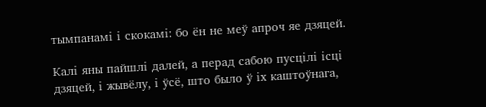тымпанамі і скокамі: бо ён не меў апроч яе дзяцей.

Калі яны пайшлі далей, а перад сабою пусцілі ісці дзяцей, і жывёлу, і ўсё, што было ў іх каштоўнага,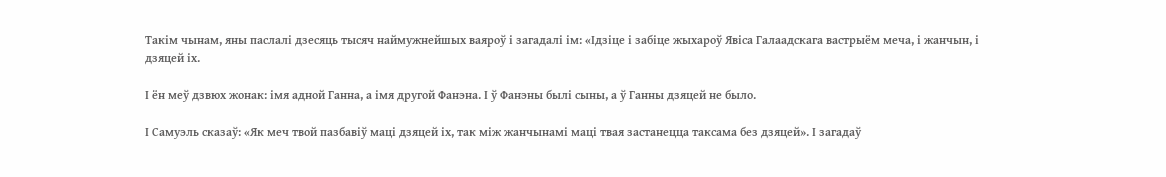Такім чынам, яны паслалі дзесяць тысяч наймужнейшых ваяроў і загадалі ім: «Ідзіце і забіце жыхароў Явіса Галаадскага вастрыём меча, і жанчын, і дзяцей іх.

І ён меў дзвюх жонак: імя адной Ганна, а імя другой Фанэна. І ў Фанэны былі сыны, а ў Ганны дзяцей не было.

І Самуэль сказаў: «Як меч твой пазбавіў маці дзяцей іх, так між жанчынамі маці твая застанецца таксама без дзяцей». І загадаў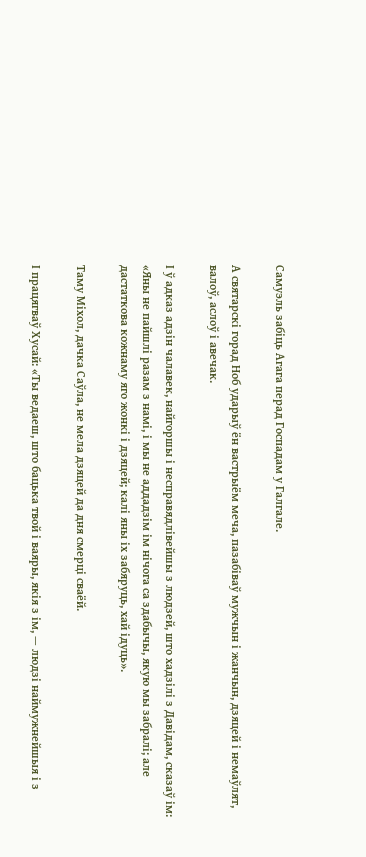Самуэль забіць Агага перад Госпадам у Галгале.

А святарскі горад Ноб ударыў ён вастрыём меча, пазабіваў мужчын і жанчын, дзяцей і немаўлят, валоў, аслоў і авечак.

І ў адказ адзін чалавек, найгоршы і несправядлівейшы з людзей, што хадзілі з Давідам, сказаў ім: «Яны не пайшлі разам з намі, і мы не аддадзім ім нічога са здабычы, якую мы забралі; але дастаткова кожнаму яго жонкі і дзяцей; калі яны іх забяруць, хай ідуць».

Таму Міхол, дачка Саўла, не мела дзяцей да дня смерці сваёй.

І працягваў Хусай: «Ты ведаеш, што бацька твой і ваяры, якія з ім, — людзі наймужнейшыя і з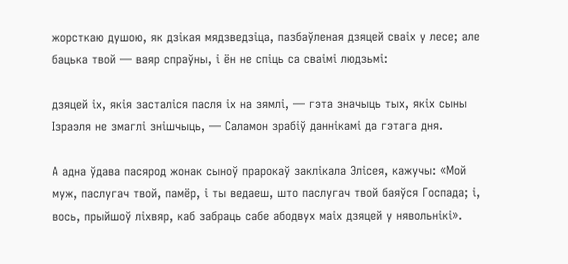жорсткаю душою, як дзікая мядзведзіца, пазбаўленая дзяцей сваіх у лесе; але бацька твой — ваяр спраўны, і ён не спіць са сваімі людзьмі:

дзяцей іх, якія засталіся пасля іх на зямлі, — гэта значыць тых, якіх сыны Ізраэля не змаглі знішчыць, — Саламон зрабіў даннікамі да гэтага дня.

А адна ўдава пасярод жонак сыноў прарокаў заклікала Элісея, кажучы: «Мой муж, паслугач твой, памёр, і ты ведаеш, што паслугач твой баяўся Госпада; і, вось, прыйшоў ліхвяр, каб забраць сабе абодвух маіх дзяцей у нявольнікі».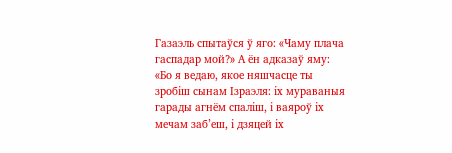Газаэль спытаўся ў яго: «Чаму плача гаспадар мой?» А ён адказаў яму: «Бо я ведаю, якое няшчасце ты зробіш сынам Ізраэля: іх мураваныя гарады агнём спаліш, і ваяроў іх мечам заб’еш, і дзяцей іх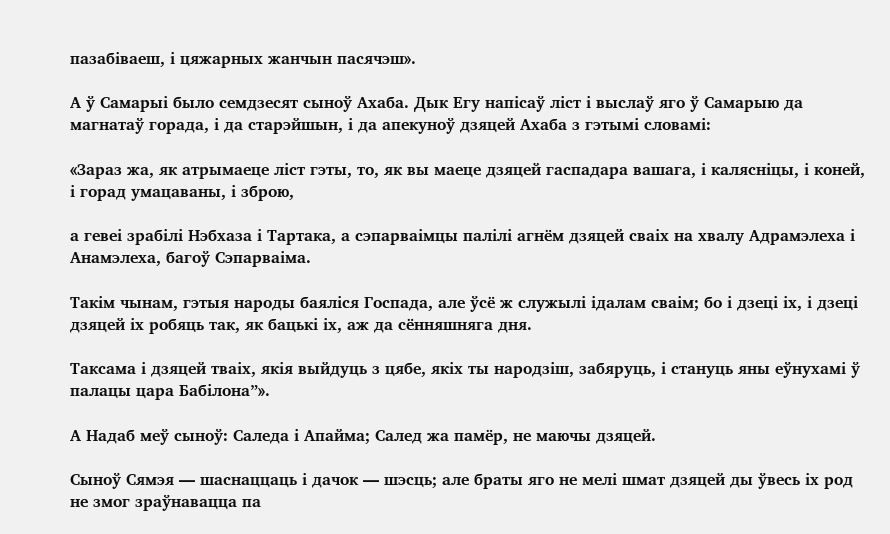пазабіваеш, і цяжарных жанчын пасячэш».

А ў Самарыі было семдзесят сыноў Ахаба. Дык Егу напісаў ліст і выслаў яго ў Самарыю да магнатаў горада, і да старэйшын, і да апекуноў дзяцей Ахаба з гэтымі словамі:

«Зараз жа, як атрымаеце ліст гэты, то, як вы маеце дзяцей гаспадара вашага, і калясніцы, і коней, і горад умацаваны, і зброю,

а гевеі зрабілі Нэбхаза і Тартака, а сэпарваімцы палілі агнём дзяцей сваіх на хвалу Адрамэлеха і Анамэлеха, багоў Сэпарваіма.

Такім чынам, гэтыя народы баяліся Госпада, але ўсё ж служылі ідалам сваім; бо і дзеці іх, і дзеці дзяцей іх робяць так, як бацькі іх, аж да сённяшняга дня.

Таксама і дзяцей тваіх, якія выйдуць з цябе, якіх ты народзіш, забяруць, і стануць яны еўнухамі ў палацы цара Бабілона”».

А Надаб меў сыноў: Саледа і Апайма; Салед жа памёр, не маючы дзяцей.

Сыноў Сямэя — шаснаццаць і дачок — шэсць; але браты яго не мелі шмат дзяцей ды ўвесь іх род не змог зраўнавацца па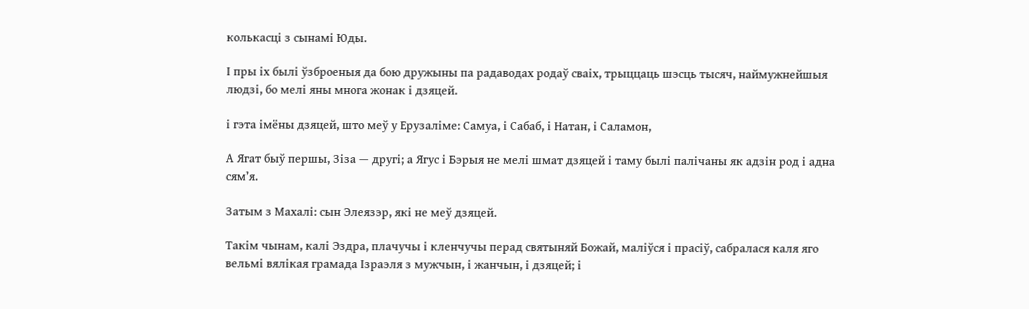колькасці з сынамі Юды.

І пры іх былі ўзброеныя да бою дружыны па радаводах родаў сваіх, трыццаць шэсць тысяч, наймужнейшыя людзі, бо мелі яны многа жонак і дзяцей.

і гэта імёны дзяцей, што меў у Ерузаліме: Самуа, і Сабаб, і Натан, і Саламон,

А Ягат быў першы, Зіза — другі; а Ягус і Бэрыя не мелі шмат дзяцей і таму былі палічаны як адзін род і адна сям’я.

Затым з Махалі: сын Элеязэр, які не меў дзяцей.

Такім чынам, калі Эздра, плачучы і кленчучы перад святыняй Божай, маліўся і прасіў, сабралася каля яго вельмі вялікая грамада Ізраэля з мужчын, і жанчын, і дзяцей; і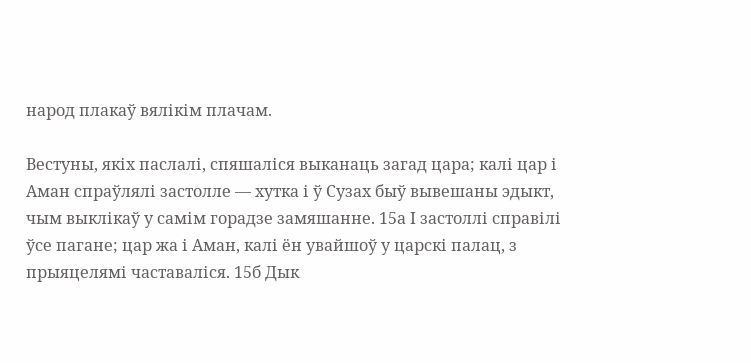народ плакаў вялікім плачам.

Вестуны, якіх паслалі, спяшаліся выканаць загад цара; калі цар і Аман спраўлялі застолле — хутка і ў Сузах быў вывешаны эдыкт, чым выклікаў у самім горадзе замяшанне. 15а І застоллі справілі ўсе пагане; цар жа і Аман, калі ён увайшоў у царскі палац, з прыяцелямі частаваліся. 15б Дык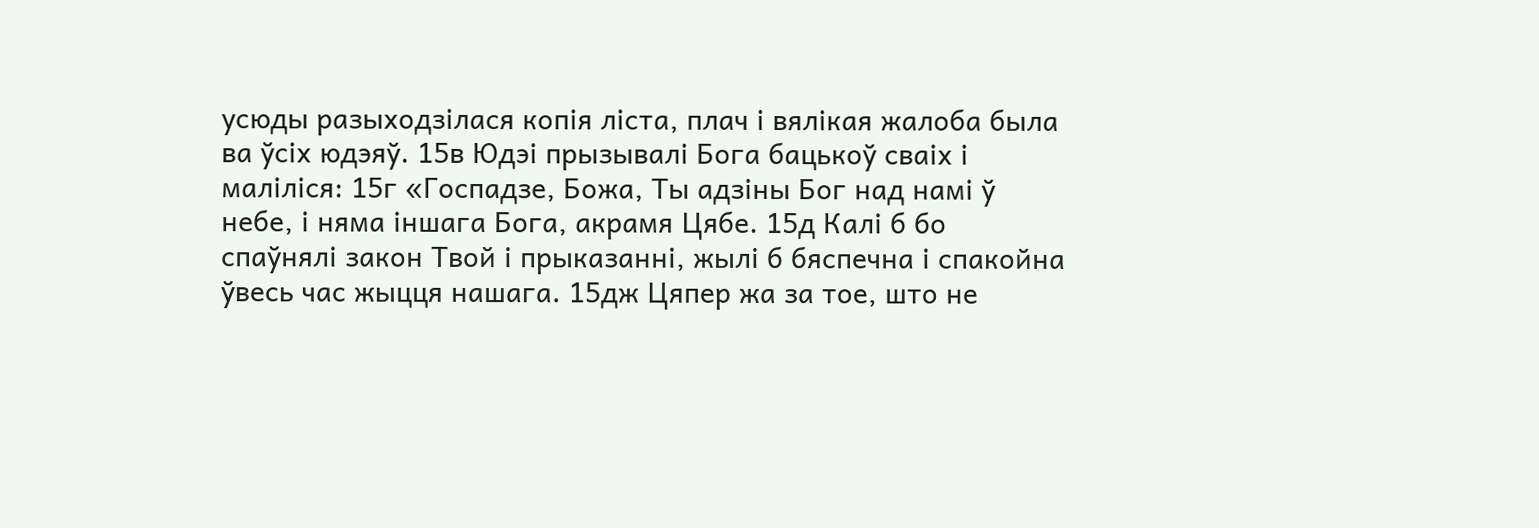усюды разыходзілася копія ліста, плач і вялікая жалоба была ва ўсіх юдэяў. 15в Юдэі прызывалі Бога бацькоў сваіх і маліліся: 15г «Госпадзе, Божа, Ты адзіны Бог над намі ў небе, і няма іншага Бога, акрамя Цябе. 15д Калі б бо спаўнялі закон Твой і прыказанні, жылі б бяспечна і спакойна ўвесь час жыцця нашага. 15дж Цяпер жа за тое, што не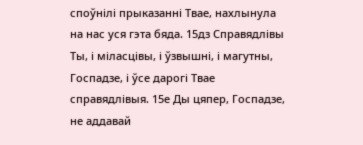споўнілі прыказанні Твае, нахлынула на нас уся гэта бяда. 15дз Справядлівы Ты, і міласцівы, і ўзвышні, і магутны, Госпадзе, і ўсе дарогі Твае справядлівыя. 15е Ды цяпер, Госпадзе, не аддавай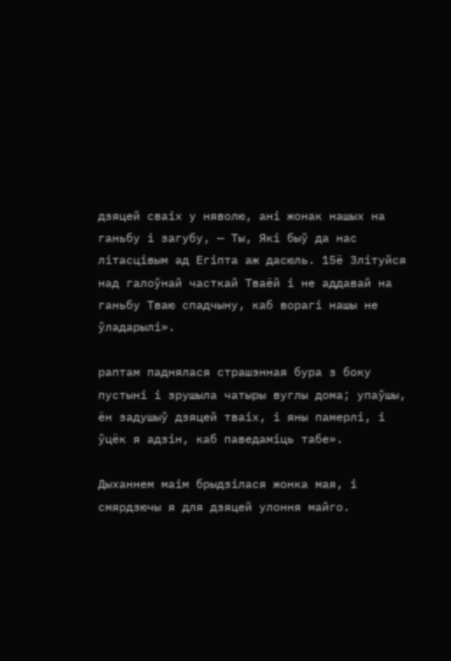дзяцей сваіх у няволю, ані жонак нашых на ганьбу і загубу, — Ты, Які быў да нас літасцівым ад Егіпта аж дасюль. 15ё Злітуйся над галоўнай часткай Тваёй і не аддавай на ганьбу Тваю спадчыну, каб ворагі нашы не ўладарылі».

раптам паднялася страшэнная бура з боку пустыні і зрушыла чатыры вуглы дома; упаўшы, ён задушыў дзяцей тваіх, і яны памерлі, і ўцёк я адзін, каб паведаміць табе».

Дыханнем маім брыдзілася жонка мая, і смярдзючы я для дзяцей улоння майго.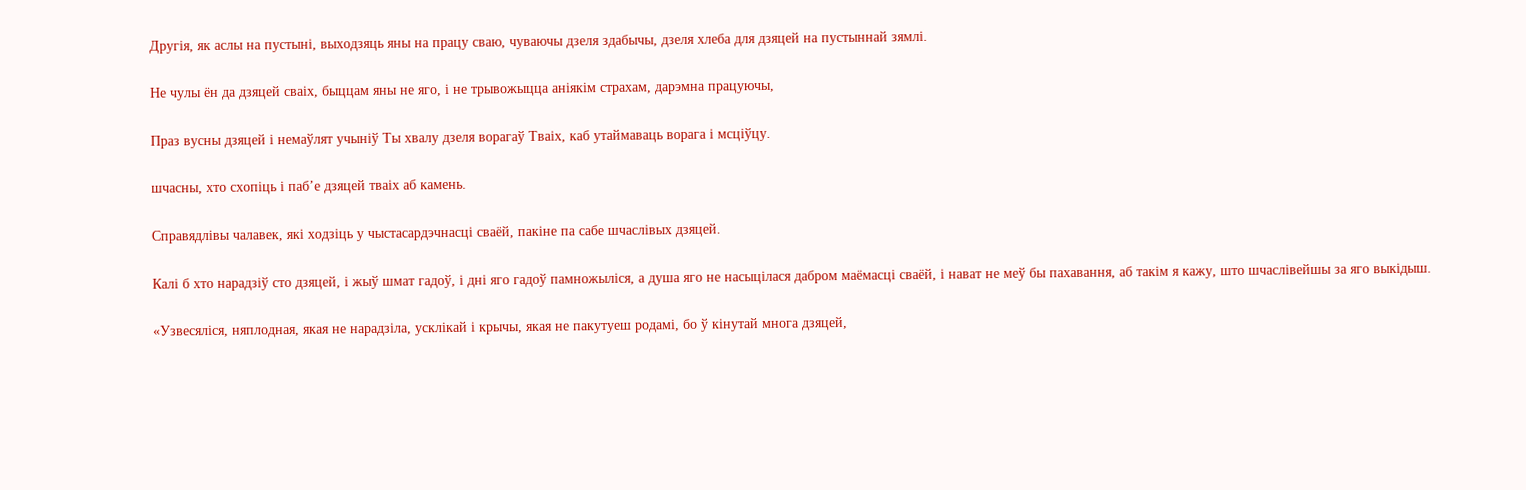Другія, як аслы на пустыні, выходзяць яны на працу сваю, чуваючы дзеля здабычы, дзеля хлеба для дзяцей на пустыннай зямлі.

Не чулы ён да дзяцей сваіх, быццам яны не яго, і не трывожыцца аніякім страхам, дарэмна працуючы,

Праз вусны дзяцей і немаўлят учыніў Ты хвалу дзеля ворагаў Тваіх, каб утаймаваць ворага і мсціўцу.

шчасны, хто схопіць і паб’е дзяцей тваіх аб камень.

Справядлівы чалавек, які ходзіць у чыстасардэчнасці сваёй, пакіне па сабе шчаслівых дзяцей.

Калі б хто нарадзіў сто дзяцей, і жыў шмат гадоў, і дні яго гадоў памножыліся, а душа яго не насыцілася дабром маёмасці сваёй, і нават не меў бы пахавання, аб такім я кажу, што шчаслівейшы за яго выкідыш.

«Узвесяліся, няплодная, якая не нарадзіла, усклікай і крычы, якая не пакутуеш родамі, бо ў кінутай многа дзяцей,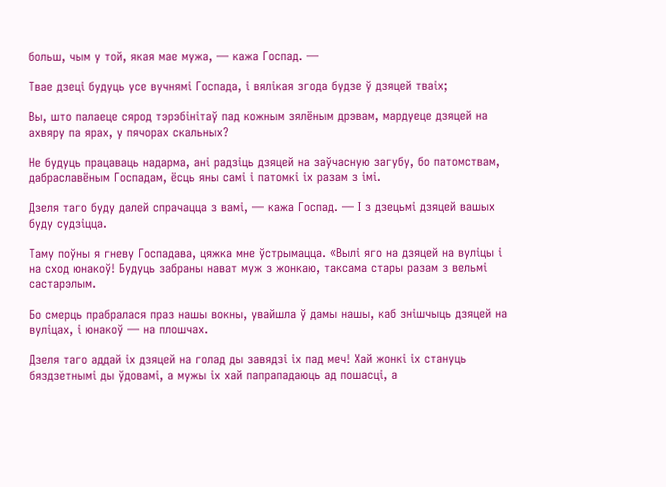больш, чым у той, якая мае мужа, — кажа Госпад. —

Твае дзеці будуць усе вучнямі Госпада, і вялікая згода будзе ў дзяцей тваіх;

Вы, што палаеце сярод тэрэбінітаў пад кожным зялёным дрэвам, мардуеце дзяцей на ахвяру па ярах, у пячорах скальных?

Не будуць працаваць надарма, ані радзіць дзяцей на заўчасную загубу, бо патомствам, дабраславёным Госпадам, ёсць яны самі і патомкі іх разам з імі.

Дзеля таго буду далей спрачацца з вамі, — кажа Госпад. — І з дзецьмі дзяцей вашых буду судзіцца.

Таму поўны я гневу Госпадава, цяжка мне ўстрымацца. «Вылі яго на дзяцей на вуліцы і на сход юнакоў! Будуць забраны нават муж з жонкаю, таксама стары разам з вельмі састарэлым.

Бо смерць прабралася праз нашы вокны, увайшла ў дамы нашы, каб знішчыць дзяцей на вуліцах, і юнакоў — на плошчах.

Дзеля таго аддай іх дзяцей на голад ды завядзі іх пад меч! Хай жонкі іх стануць бяздзетнымі ды ўдовамі, а мужы іх хай папрападаюць ад пошасці, а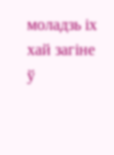моладзь іх хай загіне ў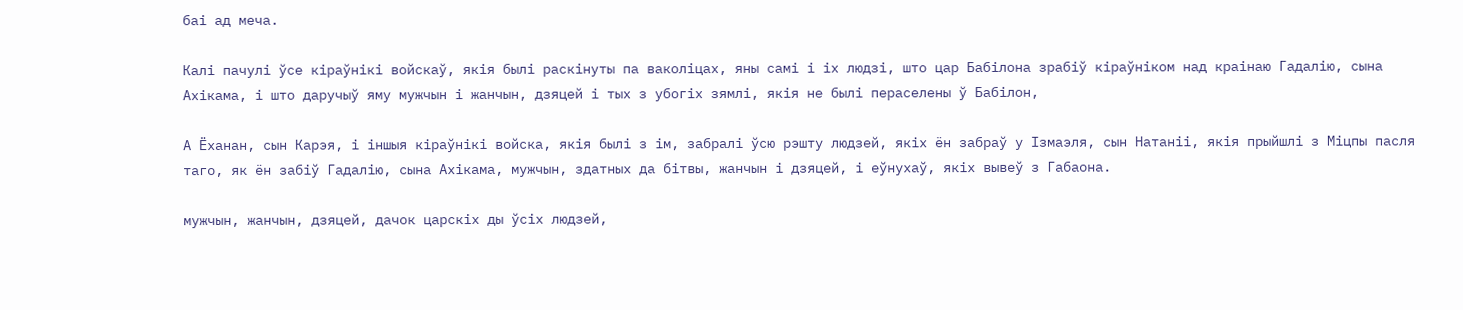баі ад меча.

Калі пачулі ўсе кіраўнікі войскаў, якія былі раскінуты па ваколіцах, яны самі і іх людзі, што цар Бабілона зрабіў кіраўніком над краінаю Гадалію, сына Ахікама, і што даручыў яму мужчын і жанчын, дзяцей і тых з убогіх зямлі, якія не былі пераселены ў Бабілон,

А Ёханан, сын Карэя, і іншыя кіраўнікі войска, якія былі з ім, забралі ўсю рэшту людзей, якіх ён забраў у Ізмаэля, сын Натаніі, якія прыйшлі з Міцпы пасля таго, як ён забіў Гадалію, сына Ахікама, мужчын, здатных да бітвы, жанчын і дзяцей, і еўнухаў, якіх вывеў з Габаона.

мужчын, жанчын, дзяцей, дачок царскіх ды ўсіх людзей,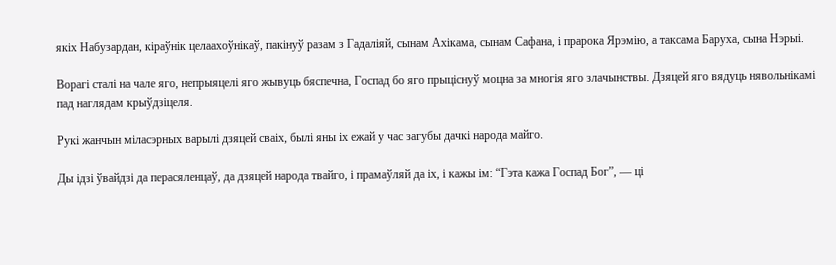якіх Набузардан, кіраўнік целаахоўнікаў, пакінуў разам з Гадаліяй, сынам Ахікама, сынам Сафана, і прарока Ярэмію, а таксама Баруха, сына Нэрыі.

Ворагі сталі на чале яго, непрыяцелі яго жывуць бяспечна, Госпад бо яго прыціснуў моцна за многія яго злачынствы. Дзяцей яго вядуць нявольнікамі пад наглядам крыўдзіцеля.

Рукі жанчын міласэрных варылі дзяцей сваіх, былі яны іх ежай у час загубы дачкі народа майго.

Ды ідзі ўвайдзі да перасяленцаў, да дзяцей народа твайго, і прамаўляй да іх, і кажы ім: “Гэта кажа Госпад Бог”, — ці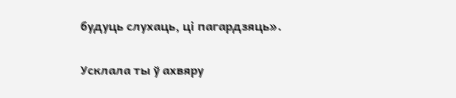будуць слухаць, ці пагардзяць».

Усклала ты ў ахвяру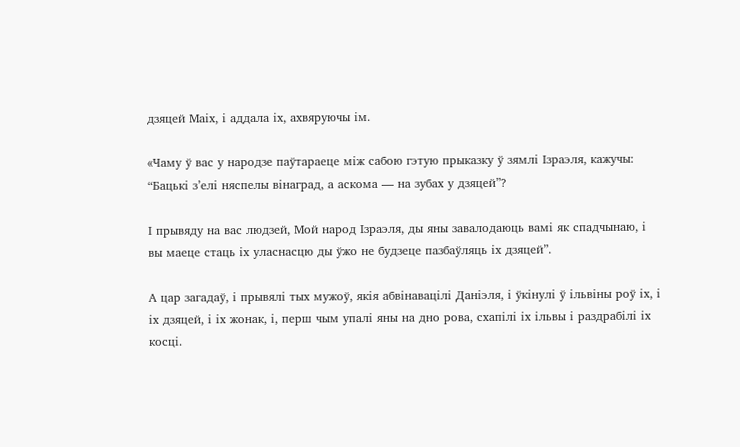дзяцей Маіх, і аддала іх, ахвяруючы ім.

«Чаму ў вас у народзе паўтараеце між сабою гэтую прыказку ў зямлі Ізраэля, кажучы: “Бацькі з’елі няспелы вінаград, а аскома — на зубах у дзяцей”?

І прывяду на вас людзей, Мой народ Ізраэля, ды яны завалодаюць вамі як спадчынаю, і вы маеце стаць іх уласнасцю ды ўжо не будзеце пазбаўляць іх дзяцей”.

А цар загадаў, і прывялі тых мужоў, якія абвінавацілі Даніэля, і ўкінулі ў ільвіны роў іх, і іх дзяцей, і іх жонак, і, перш чым упалі яны на дно рова, схапілі іх ільвы і раздрабілі іх косці.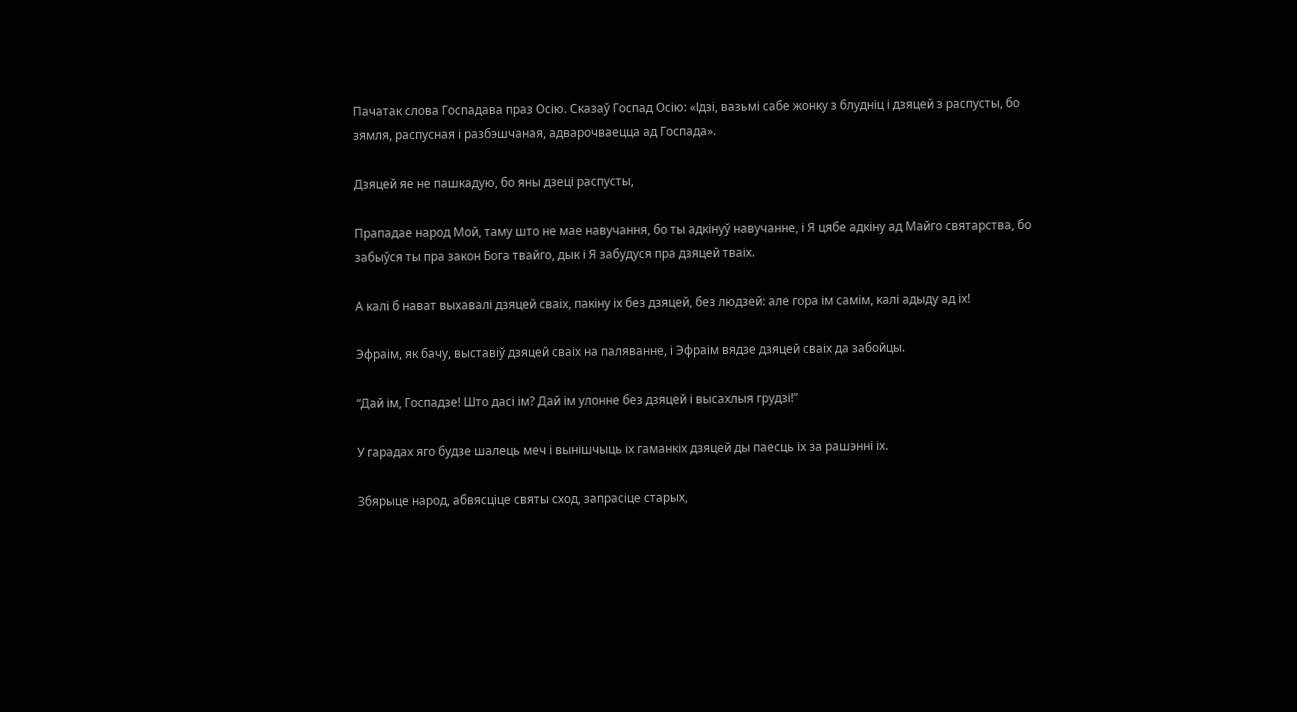Пачатак слова Госпадава праз Осію. Сказаў Госпад Осію: «Ідзі, вазьмі сабе жонку з блудніц і дзяцей з распусты, бо зямля, распусная і разбэшчаная, адварочваецца ад Госпада».

Дзяцей яе не пашкадую, бо яны дзеці распусты,

Прападае народ Мой, таму што не мае навучання, бо ты адкінуў навучанне, і Я цябе адкіну ад Майго святарства, бо забыўся ты пра закон Бога твайго, дык і Я забудуся пра дзяцей тваіх.

А калі б нават выхавалі дзяцей сваіх, пакіну іх без дзяцей, без людзей: але гора ім самім, калі адыду ад іх!

Эфраім, як бачу, выставіў дзяцей сваіх на паляванне, і Эфраім вядзе дзяцей сваіх да забойцы.

“Дай ім, Госпадзе! Што дасі ім? Дай ім улонне без дзяцей і высахлыя грудзі!”

У гарадах яго будзе шалець меч і вынішчыць іх гаманкіх дзяцей ды паесць іх за рашэнні іх.

Збярыце народ, абвясціце святы сход, запрасіце старых,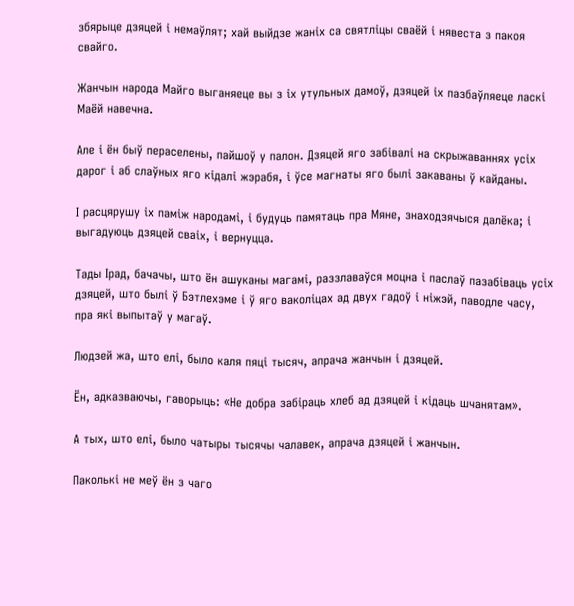збярыце дзяцей і немаўлят; хай выйдзе жаніх са святліцы сваёй і нявеста з пакоя свайго.

Жанчын народа Майго выганяеце вы з іх утульных дамоў, дзяцей іх пазбаўляеце ласкі Маёй навечна.

Але і ён быў пераселены, пайшоў у палон. Дзяцей яго забівалі на скрыжаваннях усіх дарог і аб слаўных яго кідалі жэрабя, і ўсе магнаты яго былі закаваны ў кайданы.

І расцярушу іх паміж народамі, і будуць памятаць пра Мяне, знаходзячыся далёка; і выгадуюць дзяцей сваіх, і вернуцца.

Тады Ірад, бачачы, што ён ашуканы магамі, раззлаваўся моцна і паслаў пазабіваць усіх дзяцей, што былі ў Бэтлехэме і ў яго ваколіцах ад двух гадоў і ніжэй, паводле часу, пра які выпытаў у магаў.

Людзей жа, што елі, было каля пяці тысяч, апрача жанчын і дзяцей.

Ён, адказваючы, гаворыць: «Не добра забіраць хлеб ад дзяцей і кідаць шчанятам».

А тых, што елі, было чатыры тысячы чалавек, апрача дзяцей і жанчын.

Паколькі не меў ён з чаго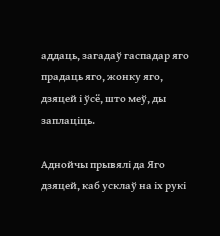аддаць, загадаў гаспадар яго прадаць яго, жонку яго, дзяцей і ўсё, што меў, ды заплаціць.

Аднойчы прывялі да Яго дзяцей, каб усклаў на іх рукі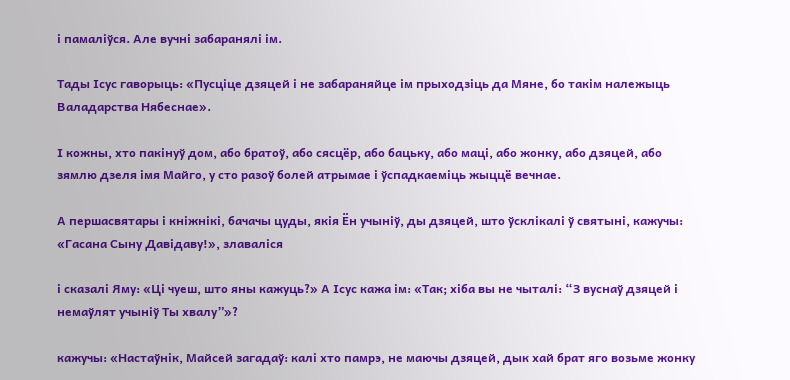і памаліўся. Але вучні забаранялі ім.

Тады Ісус гаворыць: «Пусціце дзяцей і не забараняйце ім прыходзіць да Мяне, бо такім належыць Валадарства Нябеснае».

І кожны, хто пакінуў дом, або братоў, або сясцёр, або бацьку, або маці, або жонку, або дзяцей, або зямлю дзеля імя Майго, у сто разоў болей атрымае і ўспадкаеміць жыццё вечнае.

А першасвятары і кніжнікі, бачачы цуды, якія Ён учыніў, ды дзяцей, што ўсклікалі ў святыні, кажучы: «Гасана Сыну Давідаву!», злаваліся

і сказалі Яму: «Ці чуеш, што яны кажуць?» А Ісус кажа ім: «Так; хіба вы не чыталі: “З вуснаў дзяцей і немаўлят учыніў Ты хвалу”»?

кажучы: «Настаўнік, Майсей загадаў: калі хто памрэ, не маючы дзяцей, дык хай брат яго возьме жонку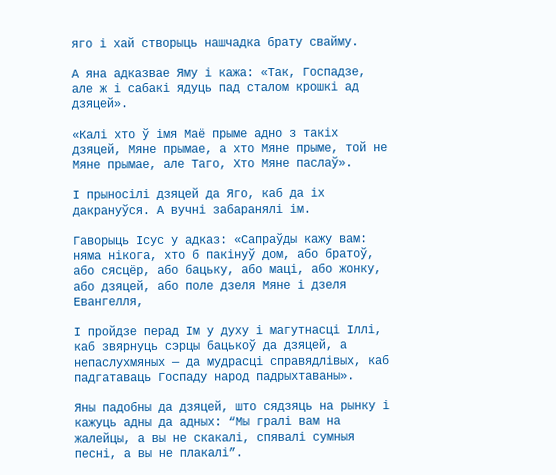яго і хай створыць нашчадка брату свайму.

А яна адказвае Яму і кажа: «Так, Госпадзе, але ж і сабакі ядуць пад сталом крошкі ад дзяцей».

«Калі хто ў імя Маё прыме адно з такіх дзяцей, Мяне прымае, а хто Мяне прыме, той не Мяне прымае, але Таго, Хто Мяне паслаў».

І прыносілі дзяцей да Яго, каб да іх дакрануўся. А вучні забаранялі ім.

Гаворыць Ісус у адказ: «Сапраўды кажу вам: няма нікога, хто б пакінуў дом, або братоў, або сясцёр, або бацьку, або маці, або жонку, або дзяцей, або поле дзеля Мяне і дзеля Евангелля,

І пройдзе перад Ім у духу і магутнасці Іллі, каб звярнуць сэрцы бацькоў да дзяцей, а непаслухмяных — да мудрасці справядлівых, каб падгатаваць Госпаду народ падрыхтаваны».

Яны падобны да дзяцей, што сядзяць на рынку і кажуць адны да адных: “Мы гралі вам на жалейцы, а вы не скакалі, спявалі сумныя песні, а вы не плакалі”.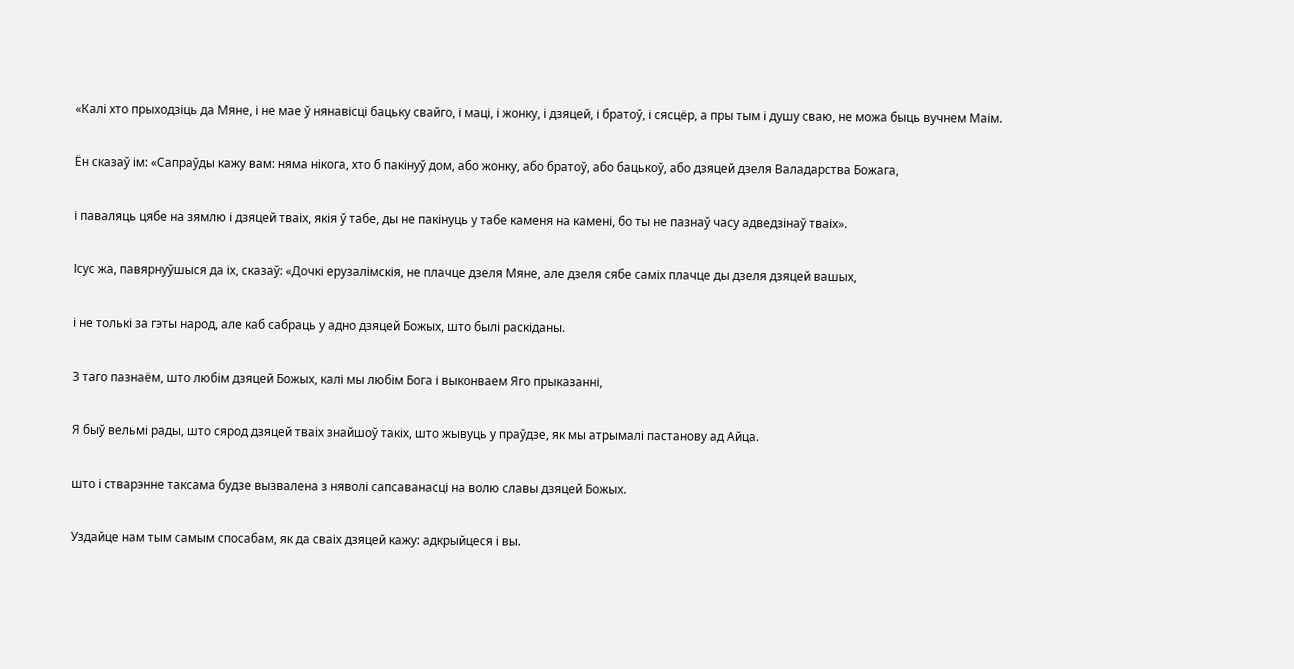«Калі хто прыходзіць да Мяне, і не мае ў нянавісці бацьку свайго, і маці, і жонку, і дзяцей, і братоў, і сясцёр, а пры тым і душу сваю, не можа быць вучнем Маім.

Ён сказаў ім: «Сапраўды кажу вам: няма нікога, хто б пакінуў дом, або жонку, або братоў, або бацькоў, або дзяцей дзеля Валадарства Божага,

і паваляць цябе на зямлю і дзяцей тваіх, якія ў табе, ды не пакінуць у табе каменя на камені, бо ты не пазнаў часу адведзінаў тваіх».

Ісус жа, павярнуўшыся да іх, сказаў: «Дочкі ерузалімскія, не плачце дзеля Мяне, але дзеля сябе саміх плачце ды дзеля дзяцей вашых,

і не толькі за гэты народ, але каб сабраць у адно дзяцей Божых, што былі раскіданы.

З таго пазнаём, што любім дзяцей Божых, калі мы любім Бога і выконваем Яго прыказанні,

Я быў вельмі рады, што сярод дзяцей тваіх знайшоў такіх, што жывуць у праўдзе, як мы атрымалі пастанову ад Айца.

што і стварэнне таксама будзе вызвалена з няволі сапсаванасці на волю славы дзяцей Божых.

Уздайце нам тым самым спосабам, як да сваіх дзяцей кажу: адкрыйцеся і вы.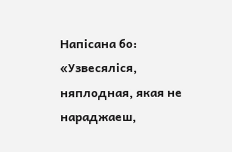Напісана бо: «Узвесяліся, няплодная, якая не нараджаеш,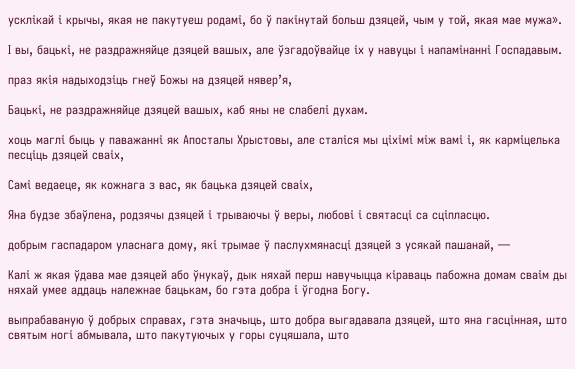усклікай і крычы, якая не пакутуеш родамі, бо ў пакінутай больш дзяцей, чым у той, якая мае мужа».

І вы, бацькі, не раздражняйце дзяцей вашых, але ўзгадоўвайце іх у навуцы і напамінанні Госпадавым.

праз якія надыходзіць гнеў Божы на дзяцей нявер’я,

Бацькі, не раздражняйце дзяцей вашых, каб яны не слабелі духам.

хоць маглі быць у паважанні як Апосталы Хрыстовы, але сталіся мы ціхімі між вамі і, як карміцелька песціць дзяцей сваіх,

Самі ведаеце, як кожнага з вас, як бацька дзяцей сваіх,

Яна будзе збаўлена, родзячы дзяцей і трываючы ў веры, любові і святасці са сціпласцю.

добрым гаспадаром уласнага дому, які трымае ў паслухмянасці дзяцей з усякай пашанай, —

Калі ж якая ўдава мае дзяцей або ўнукаў, дык няхай перш навучыцца кіраваць пабожна домам сваім ды няхай умее аддаць належнае бацькам, бо гэта добра і ўгодна Богу.

выпрабаваную ў добрых справах, гэта значыць, што добра выгадавала дзяцей, што яна гасцінная, што святым ногі абмывала, што пакутуючых у горы суцяшала, што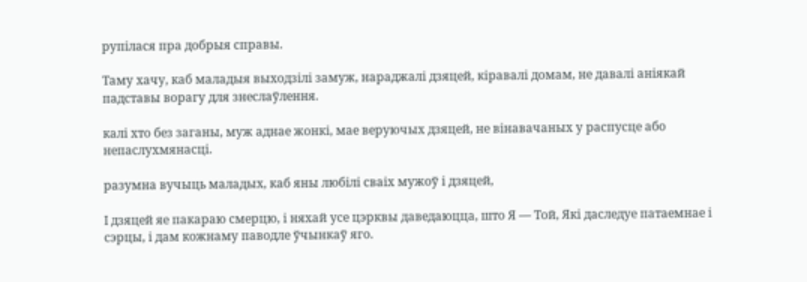рупілася пра добрыя справы.

Таму хачу, каб маладыя выходзілі замуж, нараджалі дзяцей, кіравалі домам, не давалі аніякай падставы ворагу для знеслаўлення.

калі хто без заганы, муж аднае жонкі, мае веруючых дзяцей, не вінавачаных у распусце або непаслухмянасці.

разумна вучыць маладых, каб яны любілі сваіх мужоў і дзяцей,

І дзяцей яе пакараю смерцю, і няхай усе цэрквы даведаюцца, што Я — Той, Які даследуе патаемнае і сэрцы, і дам кожнаму паводле ўчынкаў яго.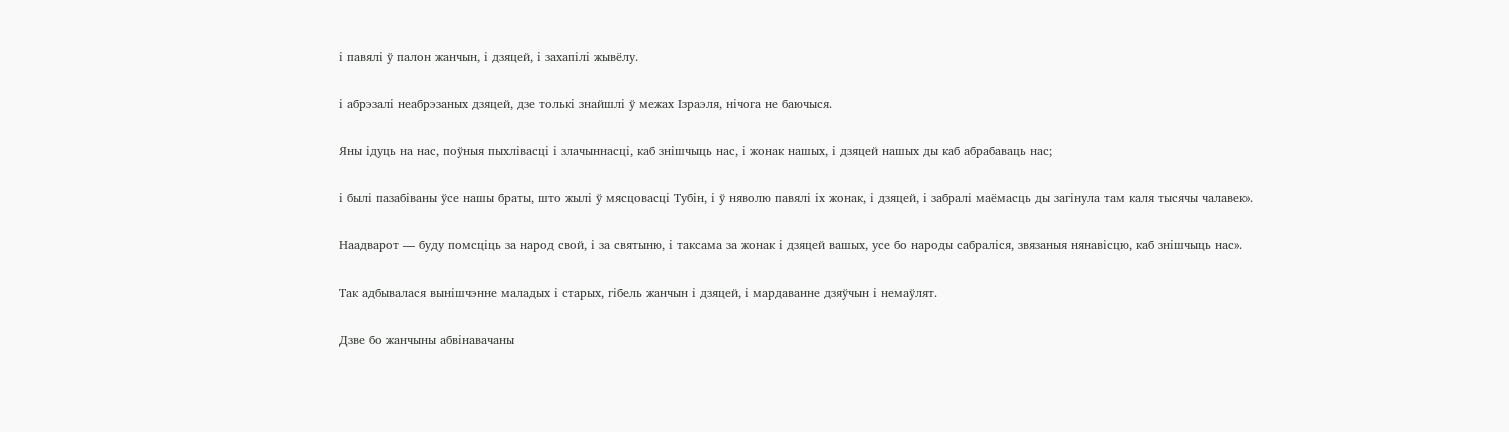і павялі ў палон жанчын, і дзяцей, і захапілі жывёлу.

і абрэзалі неабрэзаных дзяцей, дзе толькі знайшлі ў межах Ізраэля, нічога не баючыся.

Яны ідуць на нас, поўныя пыхлівасці і злачыннасці, каб знішчыць нас, і жонак нашых, і дзяцей нашых ды каб абрабаваць нас;

і былі пазабіваны ўсе нашы браты, што жылі ў мясцовасці Тубін, і ў няволю павялі іх жонак, і дзяцей, і забралі маёмасць ды загінула там каля тысячы чалавек».

Наадварот — буду помсціць за народ свой, і за святыню, і таксама за жонак і дзяцей вашых, усе бо народы сабраліся, звязаныя нянавісцю, каб знішчыць нас».

Так адбывалася вынішчэнне маладых і старых, гібель жанчын і дзяцей, і мардаванне дзяўчын і немаўлят.

Дзве бо жанчыны абвінавачаны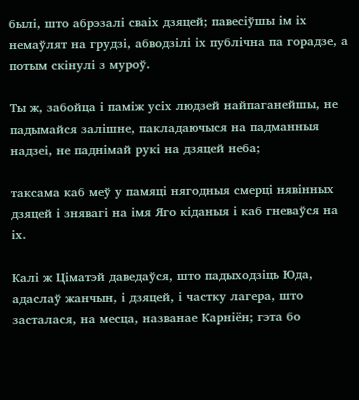былі, што абрэзалі сваіх дзяцей; павесіўшы ім іх немаўлят на грудзі, абводзілі іх публічна па горадзе, а потым скінулі з муроў.

Ты ж, забойца і паміж усіх людзей найпаганейшы, не падымайся залішне, пакладаючыся на падманныя надзеі, не паднімай рукі на дзяцей неба;

таксама каб меў у памяці нягодныя смерці нявінных дзяцей і знявагі на імя Яго кіданыя і каб гневаўся на іх.

Калі ж Ціматэй даведаўся, што падыходзіць Юда, адаслаў жанчын, і дзяцей, і частку лагера, што засталася, на месца, названае Карніён; гэта бо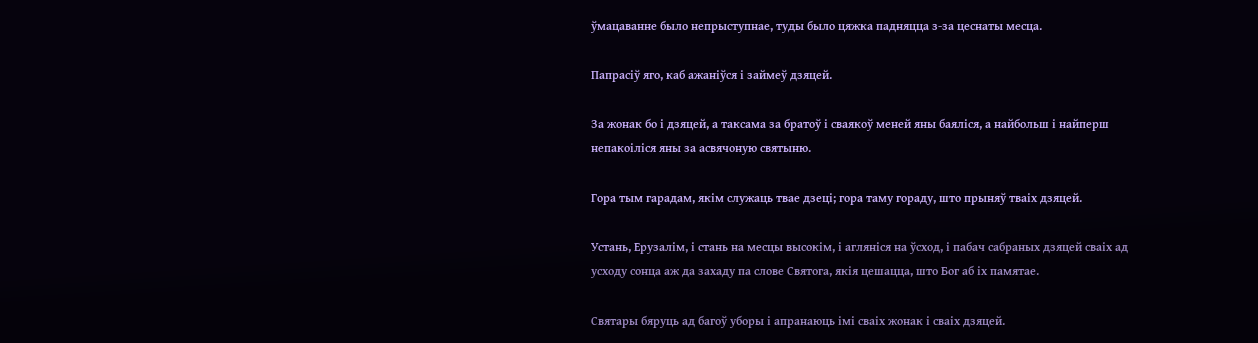ўмацаванне было непрыступнае, туды было цяжка падняцца з-за цеснаты месца.

Папрасіў яго, каб ажаніўся і займеў дзяцей.

За жонак бо і дзяцей, а таксама за братоў і сваякоў меней яны баяліся, а найбольш і найперш непакоіліся яны за асвячоную святыню.

Гора тым гарадам, якім служаць твае дзеці; гора таму гораду, што прыняў тваіх дзяцей.

Устань, Ерузалім, і стань на месцы высокім, і агляніся на ўсход, і пабач сабраных дзяцей сваіх ад усходу сонца аж да захаду па слове Святога, якія цешацца, што Бог аб іх памятае.

Святары бяруць ад багоў уборы і апранаюць імі сваіх жонак і сваіх дзяцей.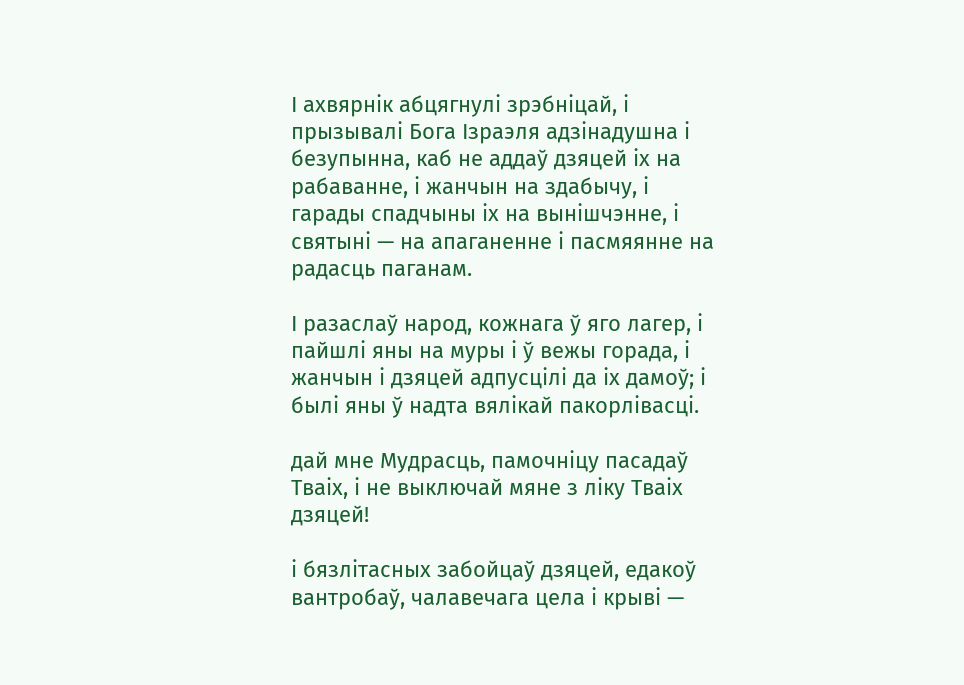І ахвярнік абцягнулі зрэбніцай, і прызывалі Бога Ізраэля адзінадушна і безупынна, каб не аддаў дзяцей іх на рабаванне, і жанчын на здабычу, і гарады спадчыны іх на вынішчэнне, і святыні — на апаганенне і пасмяянне на радасць паганам.

І разаслаў народ, кожнага ў яго лагер, і пайшлі яны на муры і ў вежы горада, і жанчын і дзяцей адпусцілі да іх дамоў; і былі яны ў надта вялікай пакорлівасці.

дай мне Мудрасць, памочніцу пасадаў Тваіх, і не выключай мяне з ліку Тваіх дзяцей!

і бязлітасных забойцаў дзяцей, едакоў вантробаў, чалавечага цела і крыві —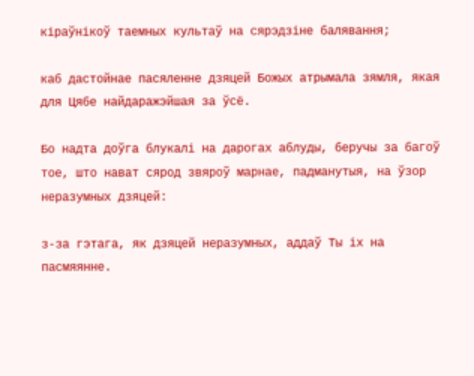кіраўнікоў таемных культаў на сярэдзіне балявання;

каб дастойнае пасяленне дзяцей Божых атрымала зямля, якая для Цябе найдаражэйшая за ўсё.

Бо надта доўга блукалі на дарогах аблуды, беручы за багоў тое, што нават сярод звяроў марнае, падманутыя, на ўзор неразумных дзяцей:

з-за гэтага, як дзяцей неразумных, аддаў Ты іх на пасмяянне.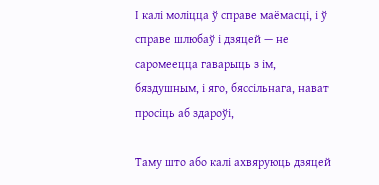І калі моліцца ў справе маёмасці, і ў справе шлюбаў і дзяцей — не саромеецца гаварыць з ім, бяздушным, і яго, бяссільнага, нават просіць аб здароўі,

Таму што або калі ахвяруюць дзяцей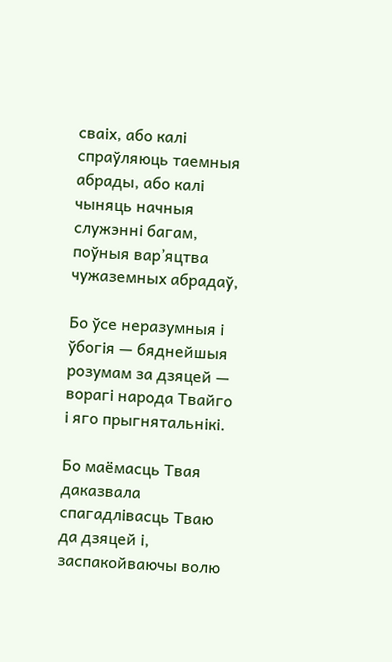сваіх, або калі спраўляюць таемныя абрады, або калі чыняць начныя служэнні багам, поўныя вар’яцтва чужаземных абрадаў,

Бо ўсе неразумныя і ўбогія — бяднейшыя розумам за дзяцей — ворагі народа Твайго і яго прыгнятальнікі.

Бо маёмасць Твая даказвала спагадлівасць Тваю да дзяцей і, заспакойваючы волю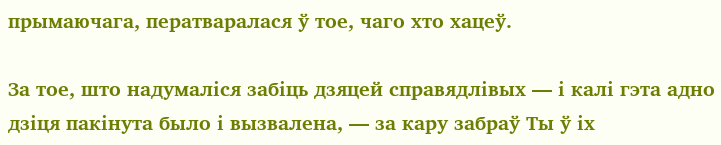прымаючага, ператваралася ў тое, чаго хто хацеў.

За тое, што надумаліся забіць дзяцей справядлівых — і калі гэта адно дзіця пакінута было і вызвалена, — за кару забраў Ты ў іх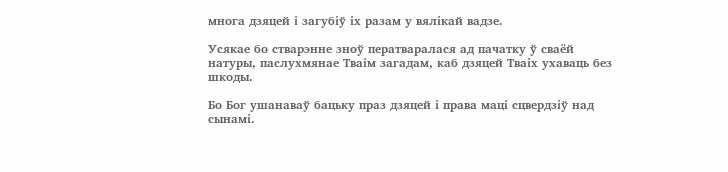многа дзяцей і загубіў іх разам у вялікай вадзе.

Усякае бо стварэнне зноў ператваралася ад пачатку ў сваёй натуры, паслухмянае Тваім загадам, каб дзяцей Тваіх ухаваць без шкоды.

Бо Бог ушанаваў бацьку праз дзяцей і права маці сцвердзіў над сынамі.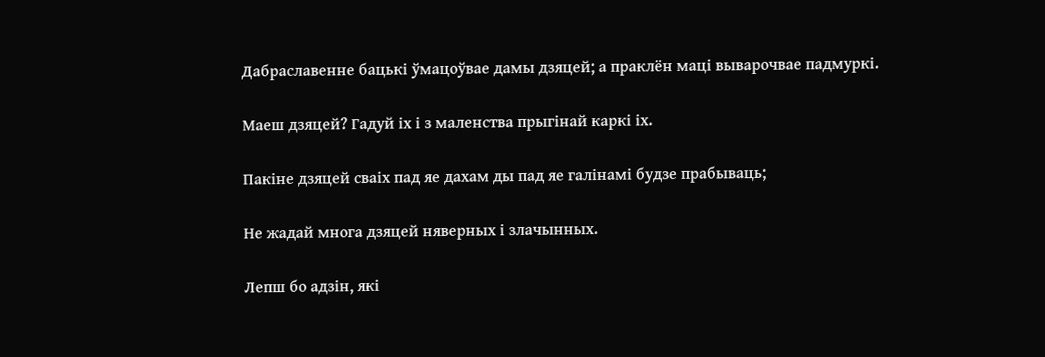Дабраславенне бацькі ўмацоўвае дамы дзяцей; а праклён маці выварочвае падмуркі.

Маеш дзяцей? Гадуй іх і з маленства прыгінай каркі іх.

Пакіне дзяцей сваіх пад яе дахам ды пад яе галінамі будзе прабываць;

Не жадай многа дзяцей няверных і злачынных.

Лепш бо адзін, які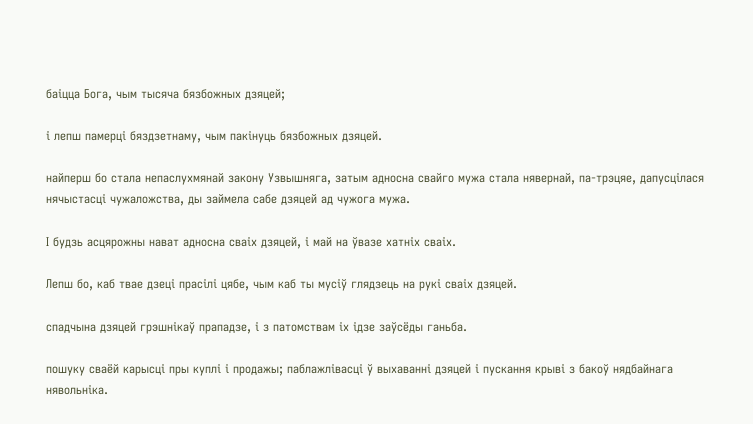баіцца Бога, чым тысяча бязбожных дзяцей;

і лепш памерці бяздзетнаму, чым пакінуць бязбожных дзяцей.

найперш бо стала непаслухмянай закону Узвышняга, затым адносна свайго мужа стала нявернай, па-трэцяе, дапусцілася нячыстасці чужаложства, ды займела сабе дзяцей ад чужога мужа.

І будзь асцярожны нават адносна сваіх дзяцей, і май на ўвазе хатніх сваіх.

Лепш бо, каб твае дзеці прасілі цябе, чым каб ты мусіў глядзець на рукі сваіх дзяцей.

спадчына дзяцей грэшнікаў прападзе, і з патомствам іх ідзе заўсёды ганьба.

пошуку сваёй карысці пры куплі і продажы; паблажлівасці ў выхаванні дзяцей і пускання крыві з бакоў нядбайнага нявольніка.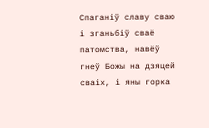Спаганіў славу сваю і зганьбіў сваё патомства, навёў гнеў Божы на дзяцей сваіх, і яны горка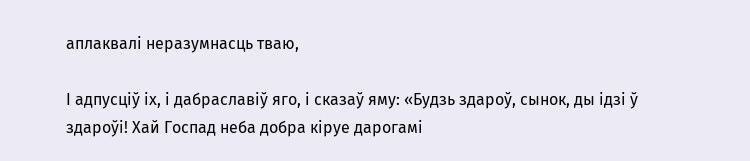аплаквалі неразумнасць тваю,

І адпусціў іх, і дабраславіў яго, і сказаў яму: «Будзь здароў, сынок, ды ідзі ў здароўі! Хай Госпад неба добра кіруе дарогамі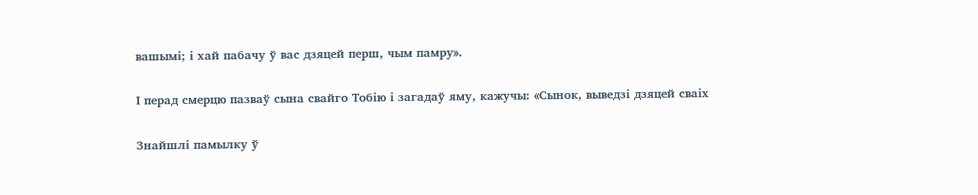вашымі; і хай пабачу ў вас дзяцей перш, чым памру».

І перад смерцю пазваў сына свайго Тобію і загадаў яму, кажучы: «Сынок, выведзі дзяцей сваіх

Знайшлі памылку ў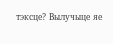тэксце? Вылучыце яе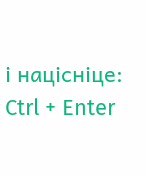і націсніце: Ctrl + Enter